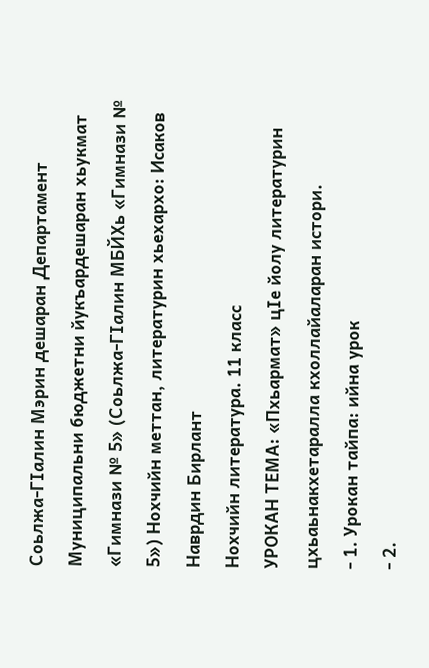Соьлжа-ГIалин Мэрин дешаран Департамент Муниципальни бюджетни йукъардешаран хьукмат «Гимнази № 5» (Соьлжа-ГIалин МБЙХь «Гимнази № 5») Нохчийн меттан, литературин хьехархо: Исаков Наврдин Бирлант
Нохчийн литература. 11 класс
УРОКАН ТЕМА: «Пхьармат» цIе йолу литературин цхьаьнакхетаралла кхоллайаларан истори.
- 1. Урокан тайпа: ийна урок
- 2.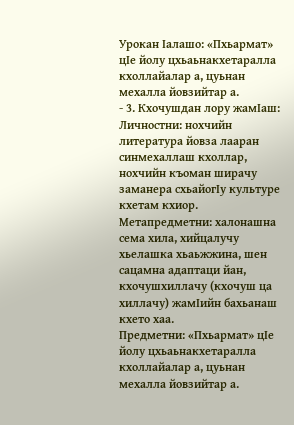Урокан Iалашо: «Пхьармат» цIе йолу цхьаьнакхетаралла кхоллайалар а, цуьнан мехалла йовзийтар а.
- 3. Кхочушдан лору жамIаш:
Личностни: нохчийн литература йовза лааран синмехаллаш кхоллар, нохчийн къоман ширачу заманера схьайогIу культуре кхетам кхиор.
Метапредметни: халонашна сема хила, хийцалучу хьелашка хьаьжжина, шен сацамна адаптаци йан, кхочушхиллачу (кхочуш ца хиллачу) жамIийн бахьанаш кхето хаа.
Предметни: «Пхьармат» цIе йолу цхьаьнакхетаралла кхоллайалар а, цуьнан мехалла йовзийтар а.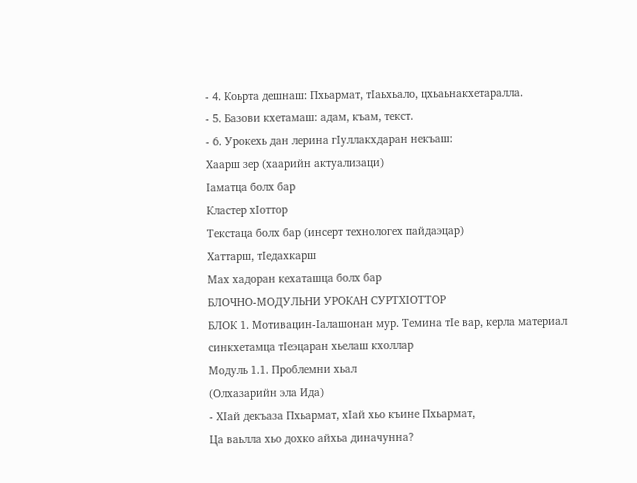- 4. Коьрта дешнаш: Пхьармат, тIаьхьало, цхьаьнакхетаралла.
- 5. Базови кхетамаш: адам, къам, текст.
- 6. Урокехь дан лерина гIуллакхдаран некъаш:
Хаарш зер (хаарийн актуализаци)
Iаматца болх бар
Кластер хIоттор
Текстаца болх бар (инсерт технологех пайдаэцар)
Хаттарш, тIедахкарш
Мах хадоран кехаташца болх бар
БЛОЧНО-МОДУЛЬНИ УРОКАН СУРТХIОТТОР
БЛОК 1. Мотивацин-Iалашонан мур. Темина тIе вар, керла материал синкхетамца тIеэцаран хьелаш кхоллар
Модуль 1.1. Проблемни хьал
(Олхазарийн эла Ида)
- ХIай декъаза Пхьармат, хIай хьо къине Пхьармат,
Ца ваьлла хьо дохко айхьа диначунна?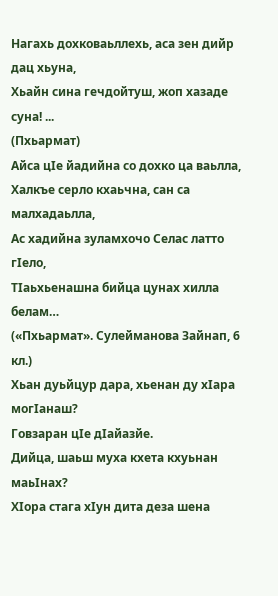Нагахь дохковаьллехь, аса зен дийр дац хьуна,
Хьайн сина гечдойтуш, жоп хазаде суна! ...
(Пхьармат)
Айса цIе йадийна со дохко ца ваьлла,
Халкъе серло кхаьчна, сан са малхадаьлла,
Ас хадийна зуламхочо Селас латто гIело,
ТIаьхьенашна бийца цунах хилла белам…
(«Пхьармат». Сулейманова Зайнап, 6 кл.)
Хьан дуьйцур дара, хьенан ду хIара могIанаш?
Говзаран цIе дIайазйе.
Дийца, шаьш муха кхета кхуьнан маьIнах?
ХIора стага хIун дита деза шена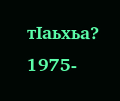тIаьхьа?
1975-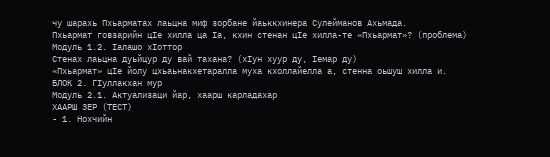чу шарахь Пхьарматах лаьцна миф зорбане йаьккхинера Сулейманов Ахьмада.
Пхьармат говзарийн цIе хилла ца Iа, кхин стенан цIе хилла-те «Пхьармат»? (проблема)
Модуль 1.2. Iалашо хIоттор
Стенах лаьцна дуьйцур ду вай тахана? (хIун хуур ду, Iемар ду)
«Пхьармат» цIе йолу цхьаьнакхетаралла муха кхоллайелла а, стенна оьшуш хилла и.
БЛОК 2. ГIуллакхан мур
Модуль 2.1. Актуализаци йар, хаарш карладахар
ХААРШ ЗЕР (ТЕСТ)
- 1. Нохчийн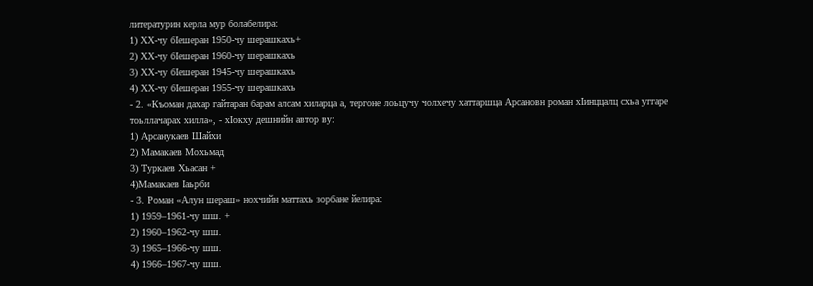литературин керла мур болабелира:
1) ХХ-чу бIешеран 1950-чу шерашкахь+
2) ХХ-чу бIешеран 1960-чу шерашкахь
3) ХХ-чу бIешеран 1945-чу шерашкахь
4) ХХ-чу бIешеран 1955-чу шерашкахь
- 2. «Къоман дахар гайтаран барам алсам хиларца а, тергоне лоьцучу чолхечу хаттаршца Арсановн роман хIинццалц схьа уггаре тоьллачарах хилла», - хIокху дешнийн автор ву:
1) Арсанукаев Шайхи
2) Мамакаев Мохьмад
3) Туркаев Хьасан +
4)Мамакаев Iаьрби
- 3. Роман «Алун шераш» нохчийн маттахь зорбане йелира:
1) 1959–1961-чу шш. +
2) 1960–1962-чу шш.
3) 1965–1966-чу шш.
4) 1966–1967-чу шш.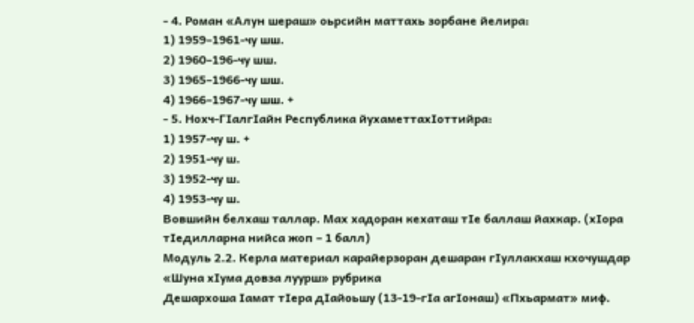- 4. Роман «Алун шераш» оьрсийн маттахь зорбане йелира:
1) 1959–1961-чу шш.
2) 1960–196-чу шш.
3) 1965–1966-чу шш.
4) 1966–1967-чу шш. +
- 5. Нохч-ГIалгIайн Республика йухаметтахIоттийра:
1) 1957-чу ш. +
2) 1951-чу ш.
3) 1952-чу ш.
4) 1953-чу ш.
Вовшийн белхаш таллар. Мах хадоран кехаташ тIе баллаш йахкар. (хIора тIедилларна нийса жоп – 1 балл)
Модуль 2.2. Керла материал карайерзоран дешаран гIуллакхаш кхочушдар
«Шуна хIума довза луурш» рубрика
Дешархоша Iамат тIера дIайоьшу (13-19-гIа агIонаш) «Пхьармат» миф.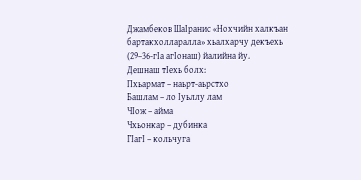Джамбеков ШаIранис «Нохчийн халкъан бартакхолларалла» хьалхарчу декъехь
(29–36-гIа агIонаш) йалийна йу.
Дешнаш тIехь болх:
Пхьармат – наьрт-аьрстхо
Башлам – ло Iуьллу лам
ЧIож – айма
Чхьонкар – дубинка
ГIагI – кольчуга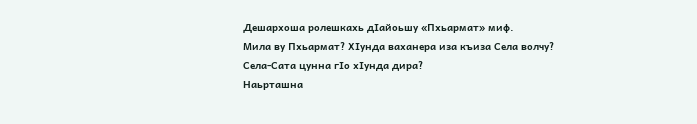Дешархоша ролешкахь дIайоьшу «Пхьармат» миф.
Мила ву Пхьармат? ХIунда ваханера иза къиза Села волчу?
Села-Сата цунна гIо хIунда дира?
Наьрташна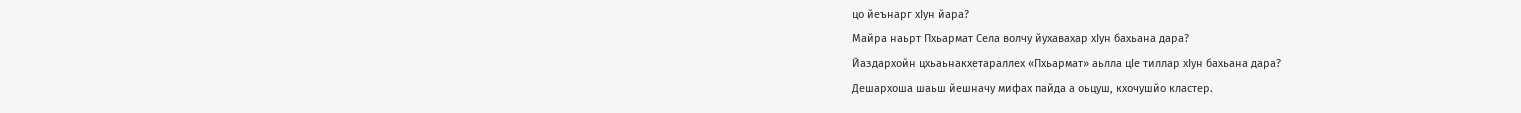цо йеънарг хIун йара?
Майра наьрт Пхьармат Села волчу йухавахар хIун бахьана дара?
Йаздархойн цхьаьнакхетараллех «Пхьармат» аьлла цIе тиллар хIун бахьана дара?
Дешархоша шаьш йешначу мифах пайда а оьцуш, кхочушйо кластер.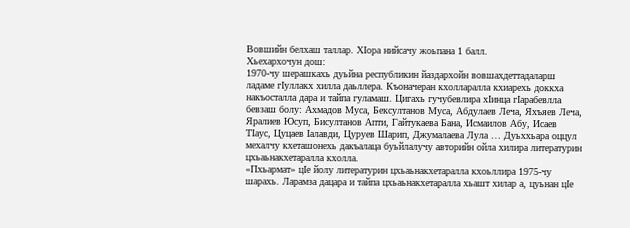Вовшийн белхаш таллар. ХIора нийсачу жоьпана 1 балл.
Хьехархочун дош:
1970-чу шерашкахь дуьйна республикин йаздархойн вовшахдеттадаларш ладаме гIуллакх хилла даьллера. Къоначеран кхолларалла кхиарехь доккха накъосталла дара и тайпа гуламаш. Цигахь гучубевлира хIинца гIарабевлла бевзаш болу: Ахмадов Муса, Бексултанов Муса, Абдулаев Леча, Яхъяев Леча, Яралиев Юсуп, Бисултанов Апти, Гайтукаева Бана, Исмаилов Абу, Исаев ТIаус, Цуцаев Iалавди, Цуруев Шарип, Джумалаева Лула … Дуьххьара оццул мехалчу кхеташонехь дакъалаца буьйлалучу авторийн ойла хилира литературин цхьаьнакхетаралла кхолла.
«Пхьармат» цIе йолу литературин цхьаьнакхетаралла кхоьллира 1975-чу шарахь. Ларамза дацара и тайпа цхьаьнакхетаралла хьашт хилар а, цуьнан цIе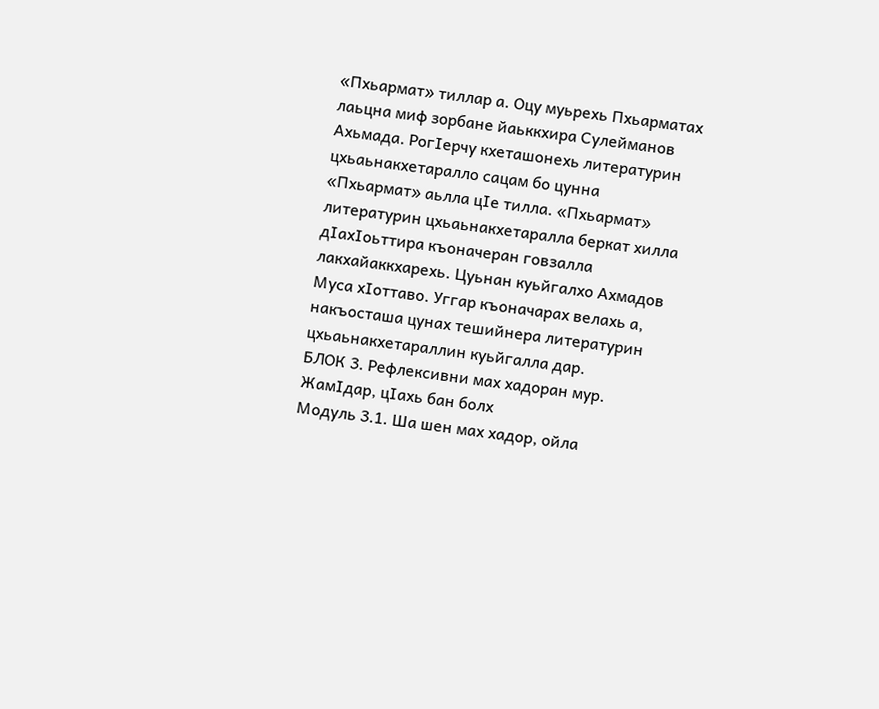«Пхьармат» тиллар а. Оцу муьрехь Пхьарматах лаьцна миф зорбане йаьккхира Сулейманов Ахьмада. РогIерчу кхеташонехь литературин цхьаьнакхетаралло сацам бо цунна «Пхьармат» аьлла цIе тилла. «Пхьармат» литературин цхьаьнакхетаралла беркат хилла дIахIоьттира къоначеран говзалла лакхайаккхарехь. Цуьнан куьйгалхо Ахмадов Муса хIоттаво. Уггар къоначарах велахь а, накъосташа цунах тешийнера литературин цхьаьнакхетараллин куьйгалла дар.
БЛОК 3. Рефлексивни мах хадоран мур. ЖамIдар, цIахь бан болх
Модуль 3.1. Ша шен мах хадор, ойла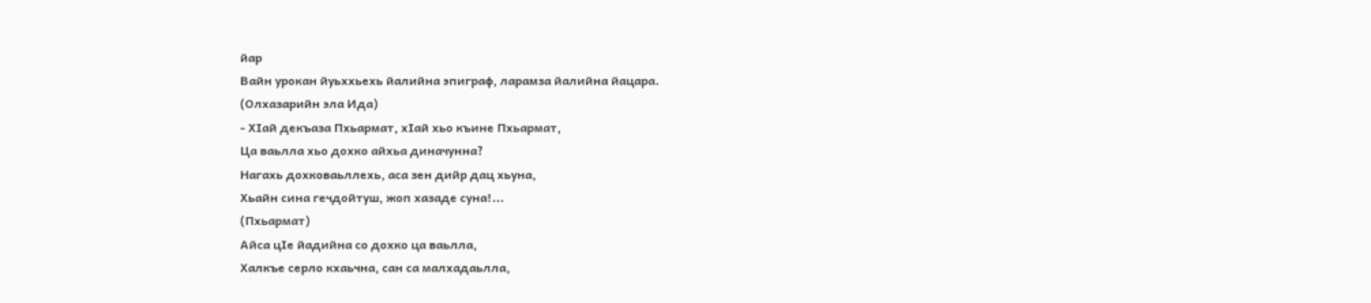йар
Вайн урокан йуьххьехь йалийна эпиграф, ларамза йалийна йацара.
(Олхазарийн эла Ида)
- ХIай декъаза Пхьармат, хIай хьо къине Пхьармат,
Ца ваьлла хьо дохко айхьа диначунна?
Нагахь дохковаьллехь, аса зен дийр дац хьуна,
Хьайн сина гечдойтуш, жоп хазаде суна!...
(Пхьармат)
Айса цIе йадийна со дохко ца ваьлла,
Халкъе серло кхаьчна, сан са малхадаьлла,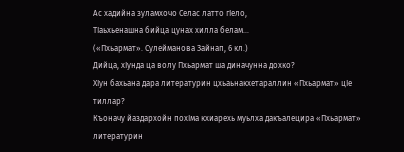Ас хадийна зуламхочо Селас латто гIело,
ТIаьхьенашна бийца цунах хилла белам…
(«Пхьармат». Сулейманова Зайнап, 6 кл.)
Дийца, хIунда ца волу Пхьармат ша диначунна дохко?
ХIун бахьана дара литературин цхьаьнакхетараллин «Пхьармат» цIе тиллар?
Къоначу йаздархойн похIма кхиарехь муьлха дакъалецира «Пхьармат» литературин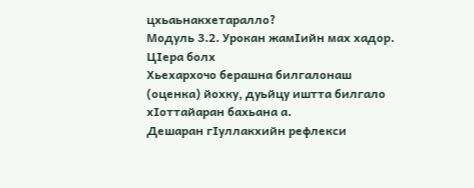цхьаьнакхетаралло?
Модуль 3.2. Урокан жамIийн мах хадор. ЦIера болх
Хьехархочо берашна билгалонаш (оценка) йохку, дуьйцу иштта билгало хIоттайаран бахьана а.
Дешаран гIуллакхийн рефлекси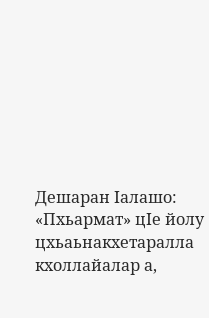Дешаран Iалашо: «Пхьармат» цIе йолу цхьаьнакхетаралла кхоллайалар а,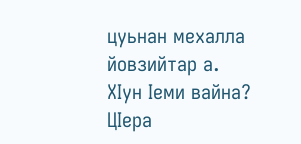цуьнан мехалла йовзийтар а.
ХIун Iеми вайна?
ЦIера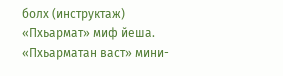болх (инструктаж)
«Пхьармат» миф йеша.
«Пхьарматан васт» мини-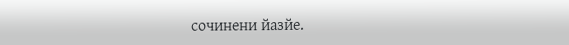сочинени йазйе.